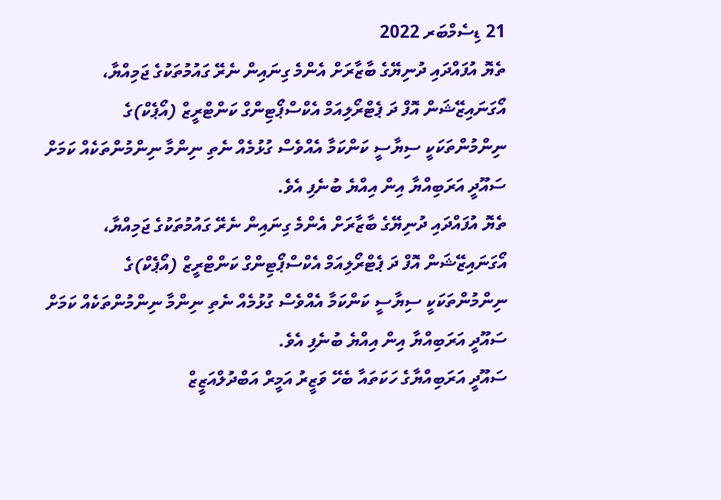21 ޑިސެމްބަރ 2022
ތެޔޮ އުފައްދައި ދުނިޔޭގެ ބާޒާރަށް އެންމެ ގިނައިން ނެރޭ ގައުމުތަކުގެ ޖަމިއްޔާ، އޯގަނައިޒޭޝަން އޮފް ދަ ޕެޓްރޯލިއަމް އެކްސްޕޯޓިންގް ކަންޓްރީޒް (އޯޕެކް)ގެ ނިންމުންތަކަކީ ސިޔާސީ ކަންކަމާ އެއްވެސް ގުޅުމެއް ނެތި ނިންމާ ނިންމުންތަކެއް ކަމަށް ސައޫދީ އަރަބިއްޔާ އިން އިއްޔެ ބުނެފި އެވެ.
ތެޔޮ އުފައްދައި ދުނިޔޭގެ ބާޒާރަށް އެންމެ ގިނައިން ނެރޭ ގައުމުތަކުގެ ޖަމިއްޔާ، އޯގަނައިޒޭޝަން އޮފް ދަ ޕެޓްރޯލިއަމް އެކްސްޕޯޓިންގް ކަންޓްރީޒް (އޯޕެކް)ގެ ނިންމުންތަކަކީ ސިޔާސީ ކަންކަމާ އެއްވެސް ގުޅުމެއް ނެތި ނިންމާ ނިންމުންތަކެއް ކަމަށް ސައޫދީ އަރަބިއްޔާ އިން އިއްޔެ ބުނެފި އެވެ.
ސައޫދީ އަރަބިއްޔާގެ ހަކަތައާ ބެހޭ ވަޒީރު އަމީރް އަބްދުލްއަޒީޒް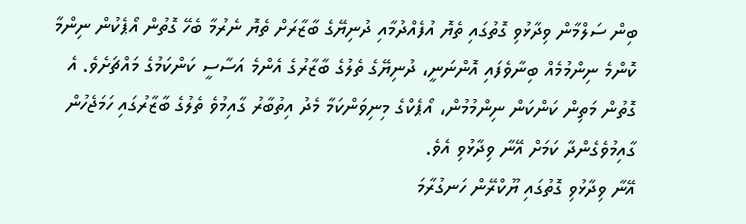ބިން ސަލްމާން ވިދާޅުވި ގޮތުގައި ތެޔޮ އުފެއްދުމާއި ދުނިޔޭގެ ބާޒާރަށް ތެޔޮ ނެރުމާ ބެހޭ ގޮތުން އޯޕެކުން ނިންމާ ކޮންމެ ނިންމުމެއް ބިނާވެފައި އޮންނަނީ، ދުނިޔޭގެ ތެލުގެ ބާޒާރުގެ އެންމެ އަސާސީ ކަންކަމުގެ މައްޗަށެވެ. އެ ގޮތުން މަތިން ކަންކަން ނިންމުމުން، އޯޕެކްގެ މިނިވަންކަމާ މެދު އިތުބާރު ގާއިމުވެ ތެލުގެ ބާޒާރުގައި ހަމަޖެހުން ގާއިމުވެގެންދާ ކަމަށް އޭނާ ވިދާޅުވި އެވެ.
އޭނާ ވިދާޅުވި ގޮތުގައި ޔޫކްރޭން ހަނގުރާމަ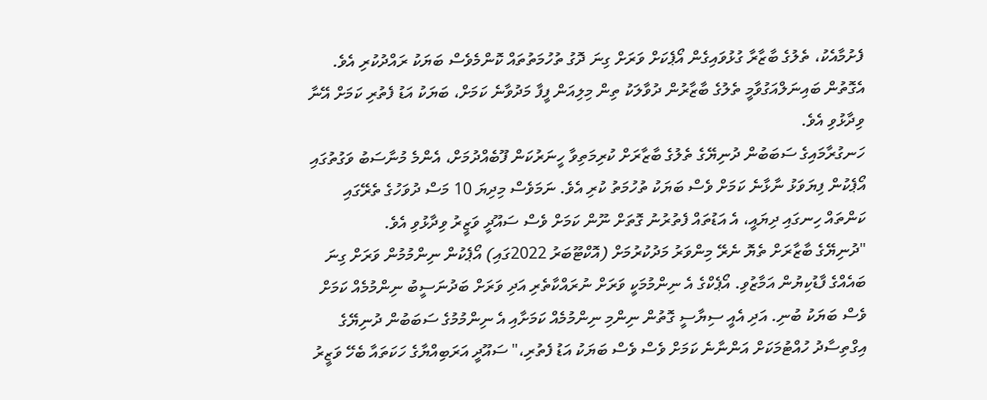ފެށުމާއެކު، ތެލުގެ ބާޒާރާ ގުޅުވައިގެން އޯޕެކަށް ވަރަށް ގިނަ ދޮގު ތުހުމަތުތައް ކޮންމެވެސް ބަޔަކު ރައްދުކުރި އެވެ. އެގޮތުން ބައިނަލްއަގުވާމީ ތެލުގެ ބާޒާރުން ދުވާލަކު ތިން މިލިއަން ފީފާ މަދުވާނެ ކަމަށް، ބަޔަކު އަޑު ފެތުރި ކަމަށް އޭނާ ވިދާޅުވި އެވެ.
ހަނގުރާމައިގެ ސަބަބުން ދުނިޔޭގެ ތެލުގެ ބާޒާރަށް ކުރިމަތިވާ ހީނަރުކަން ފޫބެއްދުމަށް، އެންމެ މުނާސަބު ވަގުތުގައި އޯޕެކުން ފިޔަވަޅު ނާޅާނެ ކަމަށް ވެސް ބަޔަކު ތުހުމަތު ކުރި އެވެ. ނަމަވެސް މިދިޔަ 10 މަސް ދުވަހުގެ ތެރޭގައި ކަންތައް ހިނގައި ދިޔައީ، އެ އަޑުތައް ފެތުރުނު ގޮތަށް ނޫން ކަމަށް ވެސް ސައޫދީ ވަޒީރު ވިދާޅުވި އެވެ.
"ދުނިޔޭގެ ބާޒާރަށް ތެޔޮ ނެރޭ މިންވަރު މަދުކުރުމަށް (އޮކްޓޫބަރު 2022ގައި) އޯޕެކުން ނިންމުމުން ވަރަށް ގިނަ ބައެއްގެ ފާޑުކިޔުން އަމާޒުވި. އޯޕެކްގެ އެ ނިންމުމަކީ ވަރަށް ނުރައްކާތެރި އަދި ވަރަށް ބަދުނަސީބު ނިންމުމެއް ކަމަށް ވެސް ބަޔަކު ބުނި. އަދި އެއީ ސިޔާސީ ގޮތުން ނިންމި ނިންމުމެއް ކަމަށާއި އެ ނިންމުމުގެ ސަބަބުން ދުނިޔޭގެ އިގްތިސާދު ހުއްޓުމަކަށް އަންނާނެ ކަމަށް ވެސް ވެސް ބަޔަކު އަޑު ފެތުރި،" ސައޫދީ އަރަބިއްޔާގެ ހަކަތައާ ބެހޭ ވަޒީރު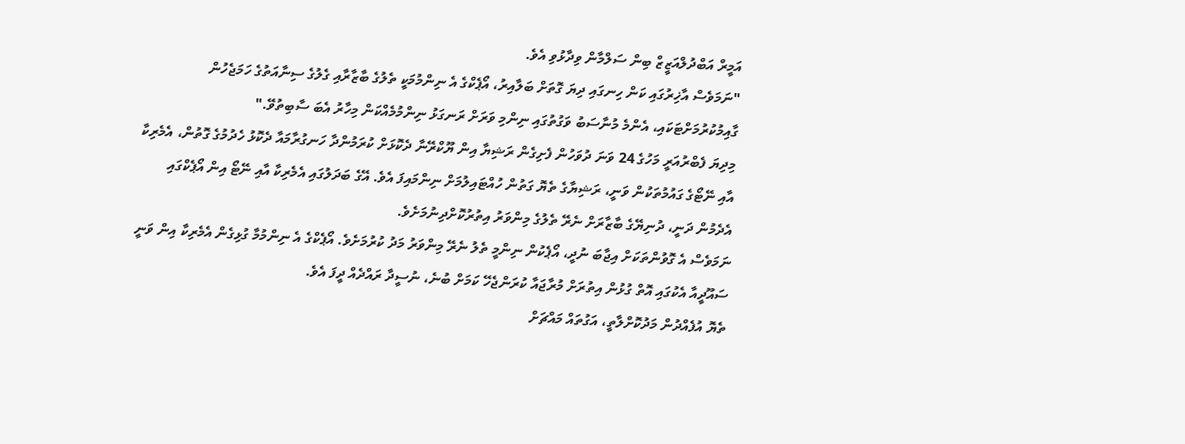އަމީރް އަބްދުލްއަޒީޒް ބިން ސަލްމާން ވިދާޅުވި އެވެ.
"ނަމަވެސް އާޚިރުގައި ކަން ހިނގައި ދިޔަ ގޮތަށް ބަލާއިރު، އޯޕެކްގެ އެ ނިންމުމަކީ ތެލުގެ ބާޒާރާއި ގެލުގެ ސިނާއަތުގެ ހަމަޖެހުން ގާއިމުކުރުމަށްޓަކައި، އެންމެ މުނާސަބު ވަގުތުގައި ނިންމި ވަރަށް ރަނގަޅު ނިންމުމެއްކަން މިހާރު އެބަ ސާބިތުވޭ."
މިދިޔަ ފެބްރުއަރީ މަހުގެ 24 ވަނަ ދުވަހުން ފެށިގެން ރަޝިޔާ އިން ޔޫކްރޭނާ ދެކޮޅަށް ކުރަމުންދާ ހަނގުރާމައާ ދެކޮޅު ހެދުމުގެ ގޮތުން، އެމެރިކާ އާއި ނޭޓޯގެ ގައުމުތަކުން ވަނީ، ރަޝިޔާގެ ތެޔޮ ގަތުން ހުއްޓައިލުމަށް ނިންމައިފަ އެވެ. އޭގެ ބަދަލުގައި އެމެރިކާ އާއި ނޭޓޯ އިން އޯޕެކްގައި އެދެމުން ދަނީ، ދުނިޔޭގެ ބާޒާރަށް ނެރޭ ތެލުގެ މިންވަރު އިތުރުކޮށްދިނުމަށެވެ.
ނަމަވެސް އެ ގޮވުންތަކަށް އިޖާބަ ނުދީ، އޯޕެކުން ނިންމީ ތެލު ނެރޭ މިންވަރު މަދު ކުރުމަށެވެ. އޯޕެކްގެ އެ ނިންމުމާ ގުޅިގެން އެމެރިކާ އިން ވަނީ ސައޫދީއާ އެކުގައި އޮތް ގުޅުން އިތުރަށް މުރާޖައާ ކުރަންޖެހޭ ކަމަށް ބުނެ، ނުސީދާ ރައްދެއް ދީފަ އެވެ.
ތެޔޮ އުފެއްދުން މަދުކޮށްލާތީ، އަގުތައް މައްޗަށް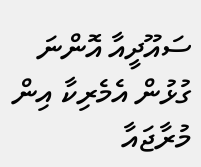ސައޫދީއާ އޮންނަ ގުޅުން އެމެރިކާ އިން މުރާޖައާ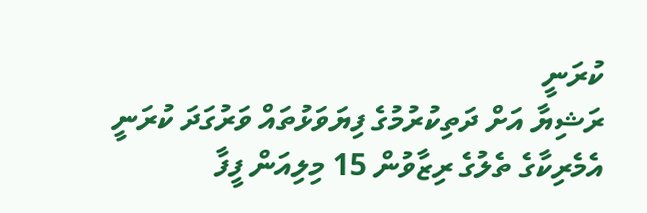ކުރަނީ
ރަޝިޔާ އަށް ދަތިކުރުމުގެ ފިޔަވަޅުތައް ވަރުގަދަ ކުރަނީ
އެމެރިކާގެ ތެލުގެ ރިޒާވުން 15 މިލިއަން ފީފާ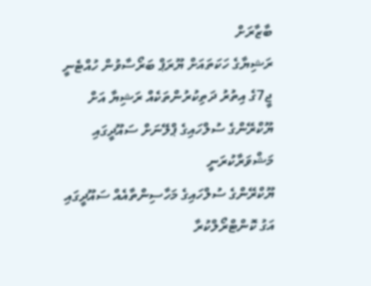ބާޒާރަށް
ރަޝިޔާގެ ހަކަތައަށް ޔޫރަޕް ބަރޯސާވުން ހުއްޓެނީ
ޖީ7ގެ އިތުރު ދަތިކުރުންތަކެއް ރަޝިޔާ އަށް
ޔޫކްރޭންގެ ސުލްހައިގެ ޕްލޭނަށް ސައޫދީގައި މަޝްވަރާކުރަނީ
ޔޫކްރޭންގެ ސުލްހައިގެ މަހާސިންތާއެއް ސައޫދީގައި
އަގު ކޮންޓްރޯލްކުރާ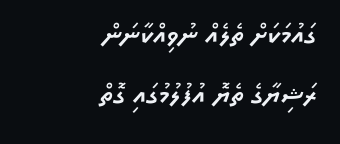ގައުމަކަށް ތެލެއް ނުވިއްކާނަން
ރަޝިޔާގެ ތެޔޮ އުފުލުމުގައި ގޮތް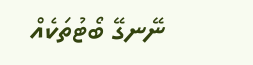ނޭނގޭ ބޯޓުތަކެއް